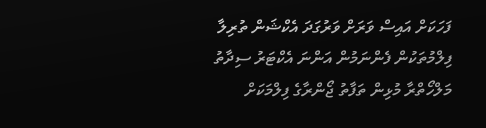ފަހަކަށް އައިސް ވަރަށް ވަރުގަދަ އެކްޝަން ތުރިލާ ފިލްމުތަކުން ފެންނަމުން އަންނަ އެކްޓަރު ސިދާތު މަލްހޯތްރާ މުޅިން ތަފާތު ޖޯންރާގެ ފިލްމަކަށް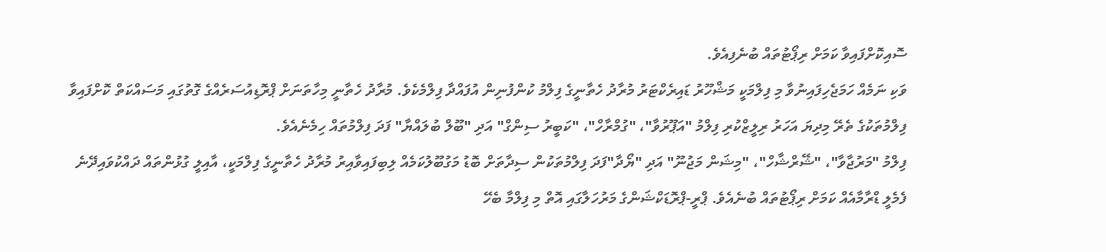ސޮއިކޮށްފައިވާ ކަމަށް ރިޕޯޓުތައް ބުނެފިއެވެ.
ވަކި ނަމެއް ހަމަޖެހިފައިނުވާ މި ފިލްމަކީ މަޝްހޫރު ޑައިރެކްޓަރު މުރާދު ހެތާނީގެ ފިލްމު ކުންފުނިން އުފައްދާ ފިލްމެކެވެ. މުރާދު ހެތާނީ މިހާތަނަށް ޕްރޮޑިއުސަރެއްގެ ގޮތުގައި މަސައްކަތް ކޮށްފައިވާ ފިލްމުތަކުގެ ތެރޭ މިދިޔަ އަހަރު ރިލީޒްކުރި ފިލްމު "އަޕޫރުވާ"، "ގުމްރާހް"، "ކަބީރު ސިންގް" އަދި "ބޫލް ބުލައްޔާ" ފަދަ ފިލްމުތައް ހިމެނެއެވެ.
ފިލްމު "މަރުޖާވާ"، "ޝޭރްޝާހް"، "މިޝަން މަޖުނޫ" އަދި "ޔޯދާ"ފަދަ ފިލްމުތަކުން ސިދާތަށް ބޮޑު މަގުބޫލުކަމެއް ލިބިފައިވާއިރު މުރާދު ހެތާނީގެ ފިލްމަކީ، އާއިލީ ގުޅުންތައް ދައްކުވައިދޭނެ ފެމެލީ ޑްރާމާއެއް ކަމަށް ރިޕޯޓުތައް ބުނެއެވެ. ޕްރީ-ޕްރޮޑަކްޝަންގެ މަރުހަލާގައި އޮތް މި ފިލްމާ ބެހޭ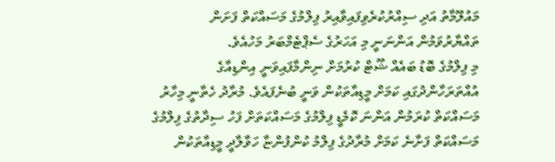މައުލޫމާތު އަދި ސިއްރުކުރެވިފައިވާއިރު ފިލްމުގެ މަސައްކަތް ފަށަން ތައްޔާރުވަމުން އަންނަނީ މި އަހަރުގެ ސެޕްޓެމްބަރު މަހުއެވެ.
މި ފިލްމުގެ ބޮޑު ބައެއް ޝޫޓް ކުރުމަށް ނިންމާފައިވަނީ އިންޑިއާގެ އުއްތަރަހާންދުގައި ކަމަށް މީޑިއާތަކުން ވަނީ ބުނެފައެވެ. މުރާދު ހެތާނީ މިހާރު މަސައްކަތް ކުރަމުން އަންނަ ކޮމެޑީ ފިލްމުގެ މަސައްކަތަށް ފަހު ސިދާތުގެ ފިލްމުގެ މަސައްކަތް ފަށާނެ ކަމަށް މުރާދުގެ ފިލްމު ކުންފުންޏާ ހަވާލާދީ މީޑިއާތަކުން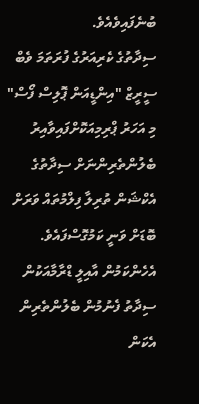ބުނެފައިވެއެވެ.
ސިދާތުގެ ކެރިއަރުގެ ފުރަތަމަ ވެބް ސީރީޒް "އިންޑީއަން ޕޮލިސް ފޯސް" މި އަހަރު ޕްރިމިއަކޮށްފައިވާއިރު ބެލުންތެރިންނަށް ސިދާތުގެ އެކްޝަން ތުރިލާ ފިލްމުތައް ވަރަށް ބޮޑަށް ވަނީ ކަމުގޮސްފައެވެ. އެހެންކަމުން އާއިލީ ޑްރާމާއަކުން ސިދާތު ފެނުމުން ބެލުންތެރިން އެކަން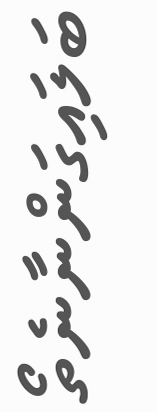ބަލައިގަންނާނެތޯ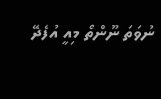ނުވަތަ ނޫންތޯ މިއީ އުފެދޭ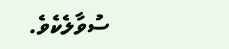ސުވާލެކެވެ.